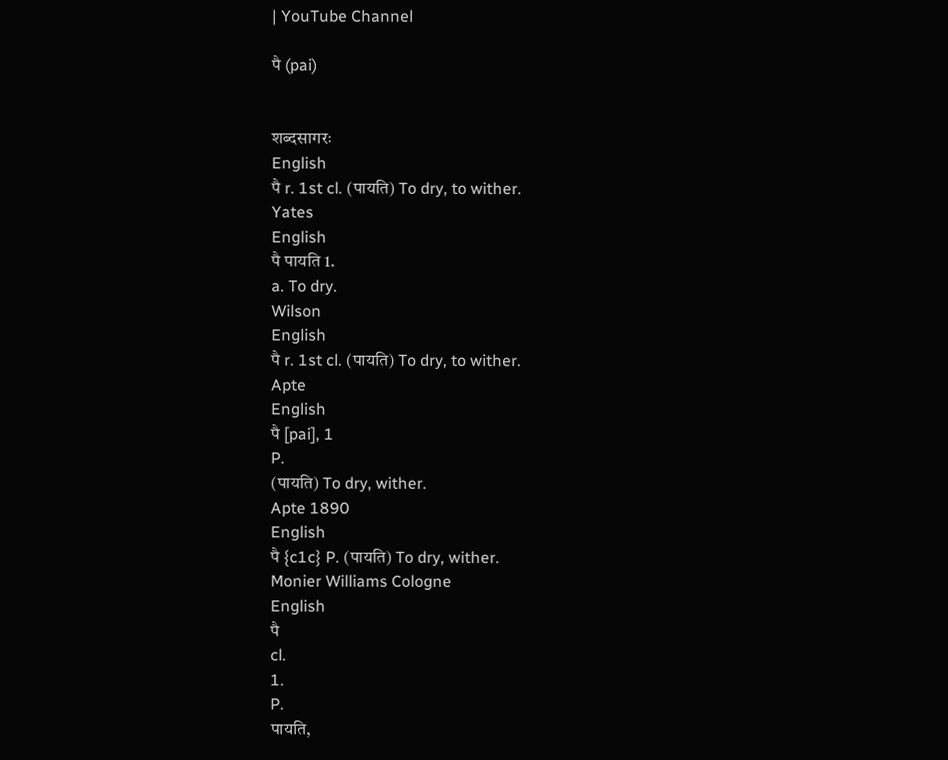| YouTube Channel

पै (pai)


शब्दसागरः
English
पै r. 1st cl. (पायति) To dry, to wither.
Yates
English
पै पायति 1.
a. To dry.
Wilson
English
पै r. 1st cl. (पायति) To dry, to wither.
Apte
English
पै [pai], 1
P.
(पायति) To dry, wither.
Apte 1890
English
पै {c1c} P. (पायति) To dry, wither.
Monier Williams Cologne
English
पै
cl.
1.
P.
पायति,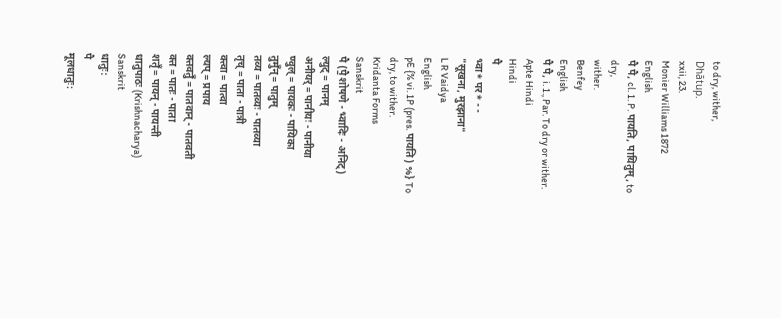to dry, wither,
Dhātup.
xxii, 23.
Monier Williams 1872
English
पै पै, cl. 1. P. पायति, पायितुम्, to dry,
wither.
Benfey
English
पै पै, i. 1., Par. To dry or wither.
Apte Hindi
Hindi
पै
भ्वा* पर* - -
"सूखना, मुरझाना"
L R Vaidya
English
pE {% vi. 1P (pres. पायति) %} To dry, to wither.
Kridanta Forms
Sanskrit
पै (पै॒ शोषणे - भ्वादिः - अनिट्)
ल्युट् = पानम्
अनीयर् = पानीयः - पानीया
ण्वुल् = पायकः - पायिका
तुमुँन् = पातुम्
तव्य = पातव्यः - पातव्या
तृच् = पाता - पात्री
क्त्वा = पात्वा
ल्यप् = प्रपाय
क्तवतुँ = पातवान् - पातवती
क्त = पातः - पाता
शतृँ = पायन् - पायन्ती
धातुपाठः (Krishnacharya)
Sanskrit
धातुः:
पै
मूलधातुः: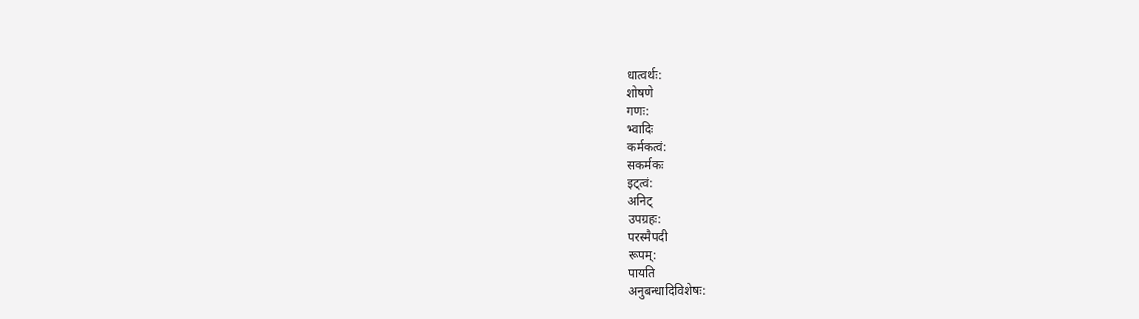धात्वर्थः:
शोषणे
गणः:
भ्वादिः
कर्मकत्वं:
सकर्मकः
इट्त्वं:
अनिट्
उपग्रहः:
परस्मैपदी
रूपम्:
पायति
अनुबन्धादिविशेषः: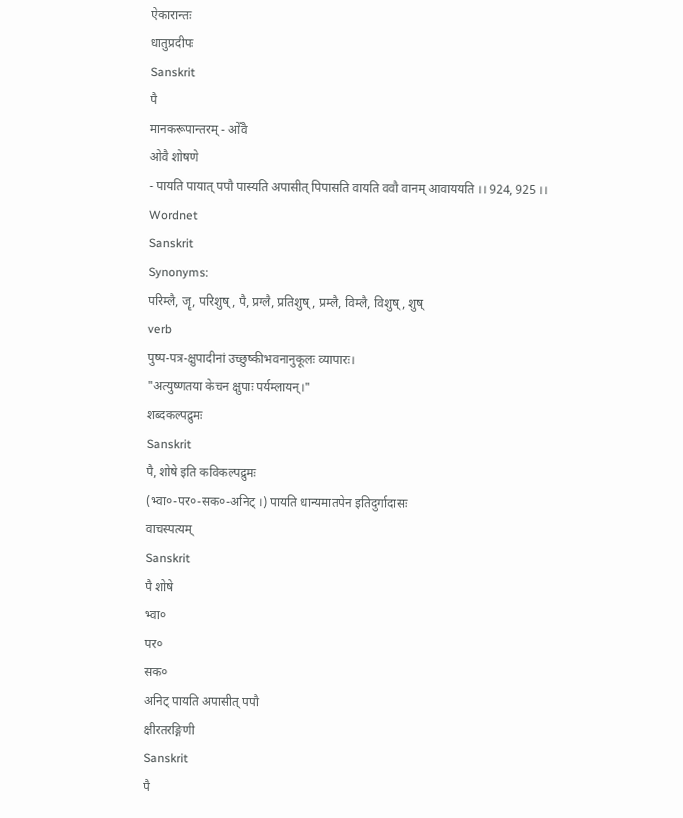ऐकारान्तः
धातुप्रदीपः
Sanskrit
पै
मानकरूपान्तरम् - ओँवै
ओवै शोषणे
- पायति पायात् पपौ पास्यति अपासीत् पिपासति वायति ववौ वानम् आवाययति ।। 924, 925 ।।
Wordnet
Sanskrit
Synonyms:
परिम्लै, जॄ, परिशुष्, पै, प्रग्लै, प्रतिशुष्, प्रम्लै, विम्लै, विशुष्, शुष्
verb
पुष्प-पत्र-क्षुपादीनां उच्छुष्कीभवनानुकूलः व्यापारः।
"अत्युष्णतया केचन क्षुपाः पर्यम्लायन्।"
शब्दकल्पद्रुमः
Sanskrit
पै, शोषे इति कविकल्पद्रुमः
(भ्वा०-पर०-सक०-अनिट् ।) पायति धान्यमातपेन इतिदुर्गादासः
वाचस्पत्यम्
Sanskrit
पै शोषे
भ्वा०
पर०
सक०
अनिट् पायति अपासीत् पपौ
क्षीरतरङ्गिणी
Sanskrit
पै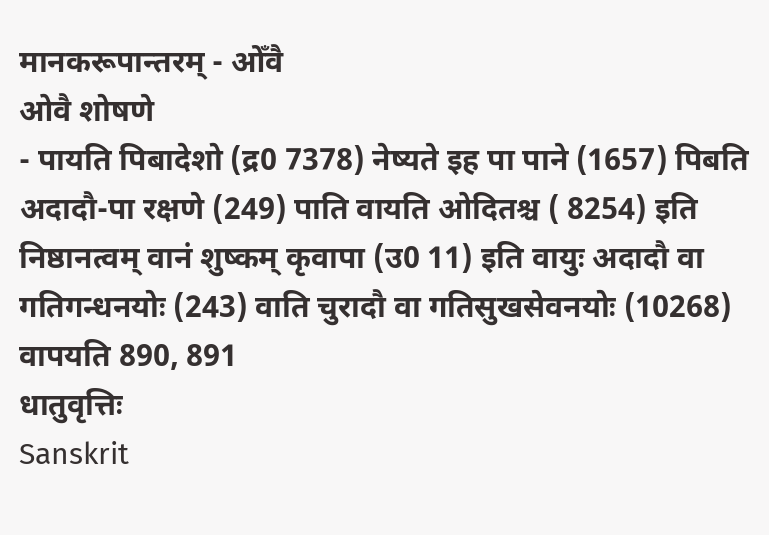मानकरूपान्तरम् - ओँवै
ओवै शोषणे
- पायति पिबादेशो (द्र0 7378) नेष्यते इह पा पाने (1657) पिबति अदादौ-पा रक्षणे (249) पाति वायति ओदितश्च ( 8254) इति निष्ठानत्वम् वानं शुष्कम् कृवापा (उ0 11) इति वायुः अदादौ वा गतिगन्धनयोः (243) वाति चुरादौ वा गतिसुखसेवनयोः (10268) वापयति 890, 891
धातुवृत्तिः
Sanskrit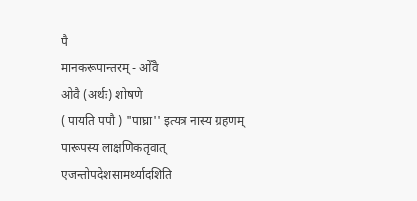पै
मानकरूपान्तरम् - ओँवै
ओवै (अर्थः) शोषणे
( पायति पपौ ) "पाघ्रा'' इत्यत्र नास्य ग्रहणम् पारूपस्य लाक्षणिकतृवात् एजन्तोपदेशसामर्थ्यादशिति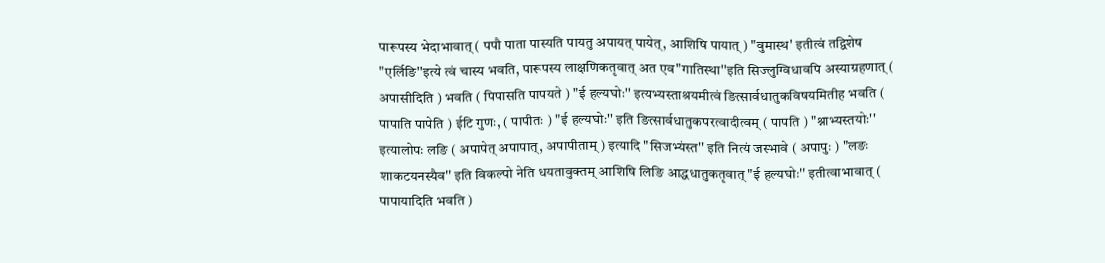पारूपस्य भेदाभावात् ( पपौ पाता पास्यति पायतु अपायत् पायेत्, आशिषि पायात् ) "वुमास्थ' इतीत्वं तद्विशेष "एर्लिङि''इत्ये त्वं चास्य भवति, पारूपस्य लाक्षणिकतृवात् अत एव"गातिस्था''इति सिज्लुग्विधावपि अस्याग्रहणात् ( अपासीदिति ) भवति ( पिपासति पापयते ) "ई हल्यघोः'' इत्यभ्यस्ताश्रयमीत्वं ङित्सार्वधातुकविषयमितीह भवति ( पापाति पापेति ) ईटि गुणः, ( पापीतः ) "ई हल्यघोः'' इति ङित्सार्वधातुकपरत्वादीत्वम् ( पापति ) "श्नाभ्यस्तयोः'' इत्यालोपः लङि ( अपापेत् अपापात्, अपापीताम् ) इत्यादि "सिजभ्यंस्त'' इति नित्यं जस्भावे ( अपापुः ) "लङः शाकटयनस्यैव'' इति विकल्पो नेति धयतावुक्तम् आशिषि लिङि आद्धधातुकतृवात् "ई हल्यघोः'' इतीत्वाभावात् ( पापायादिति भवति )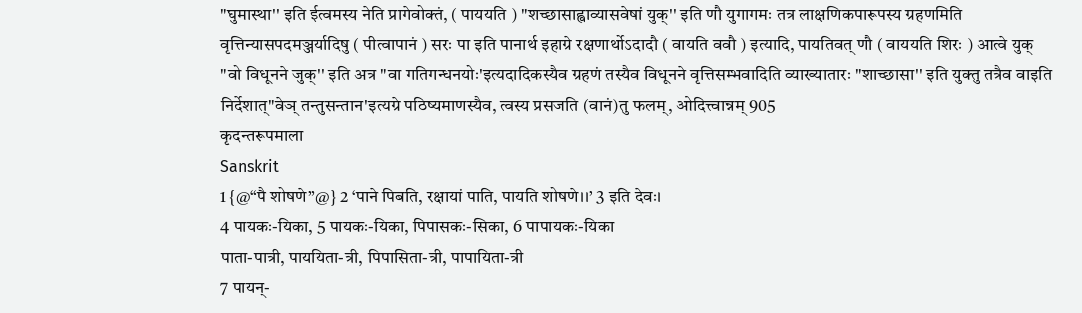"घुमास्था'' इति ईत्वमस्य नेति प्रागेवोक्तं, ( पाययति ) "शच्छासाह्वाव्यासवेषां युक्'' इति णौ युगागमः तत्र लाक्षणिकपारूपस्य ग्रहणमिति वृत्तिन्यासपदमञ्जर्यादिषु ( पीत्वापानं ) सरः पा इति पानार्थ इहाग्रे रक्षणार्थोऽदादौ ( वायति ववौ ) इत्यादि, पायतिवत् णौ ( वाययति शिरः ) आत्वे युक् "वो विधूनने जुक्'' इति अत्र "वा गतिगन्धनयोः'इत्यदादिकस्यैव ग्रहणं तस्यैव विधूनने वृत्तिसम्भवादिति व्याख्यातारः "शाच्छासा'' इति युक्तु तत्रैव वाइति निर्देशात्"वेञ् तन्तुसन्तान'इत्यग्रे पठिष्यमाणस्यैव, त्वस्य प्रसजति (वानं)तु फलम्, ओदित्त्वान्नम् 905
कृदन्तरूपमाला
Sanskrit
1 {@“पै शोषणे”@} 2 ‘पाने पिबति, रक्षायां पाति, पायति शोषणे।।’ 3 इति देवः।
4 पायकः-यिका, 5 पायकः-यिका, पिपासकः-सिका, 6 पापायकः-यिका
पाता-पात्री, पाययिता-त्री, पिपासिता-त्री, पापायिता-त्री
7 पायन्-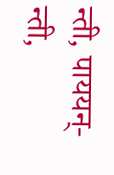न्ती, पाययन्-न्ती,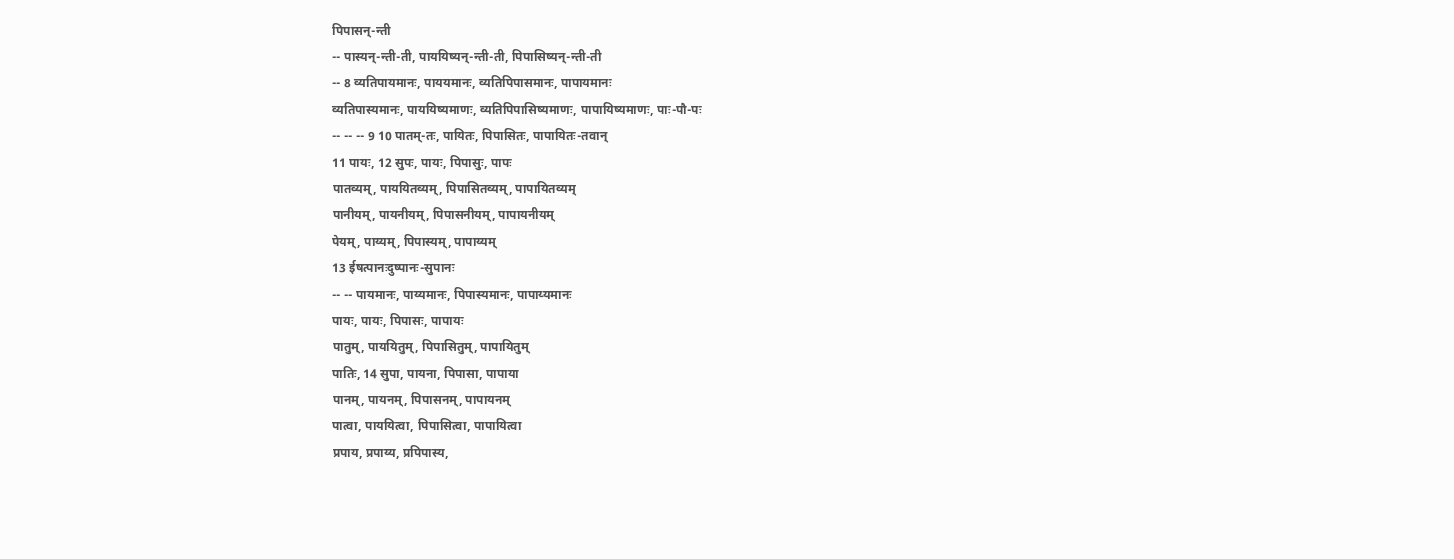पिपासन्-न्ती
-- पास्यन्-न्ती-ती, पाययिष्यन्-न्ती-ती, पिपासिष्यन्-न्ती-ती
-- 8 व्यतिपायमानः, पाययमानः, व्यतिपिपासमानः, पापायमानः
व्यतिपास्यमानः, पाययिष्यमाणः, व्यतिपिपासिष्यमाणः, पापायिष्यमाणः, पाः-पौ-पः
-- -- -- 9 10 पातम्-तः, पायितः, पिपासितः, पापायितः-तवान्
11 पायः, 12 सुपः, पायः, पिपासुः, पापः
पातव्यम्, पाययितव्यम्, पिपासितव्यम्, पापायितव्यम्
पानीयम्, पायनीयम्, पिपासनीयम्, पापायनीयम्
पेयम्, पाय्यम्, पिपास्यम्, पापाय्यम्
13 ईषत्पानःदुष्पानः-सुपानः
-- -- पायमानः, पाय्यमानः, पिपास्यमानः, पापाय्यमानः
पायः, पायः, पिपासः, पापायः
पातुम्, पाययितुम्, पिपासितुम्, पापायितुम्
पातिः, 14 सुपा, पायना, पिपासा, पापाया
पानम्, पायनम्, पिपासनम्, पापायनम्
पात्वा, पाययित्वा, पिपासित्वा, पापायित्वा
प्रपाय, प्रपाय्य, प्रपिपास्य,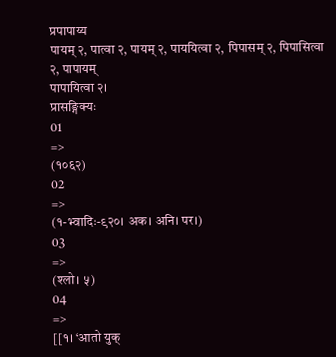प्रपापाय्य
पायम् २, पात्वा २, पायम् २, पाययित्वा २, पिपासम् २, पिपासित्वा २, पापायम्
पापायित्वा २।
प्रासङ्गिक्यः
01
=>
(१०६२)
02
=>
(१-भ्वादिः-९२०। अक। अनि। पर।)
03
=>
(श्लो। ५)
04
=>
[[१। ‘आतो युक्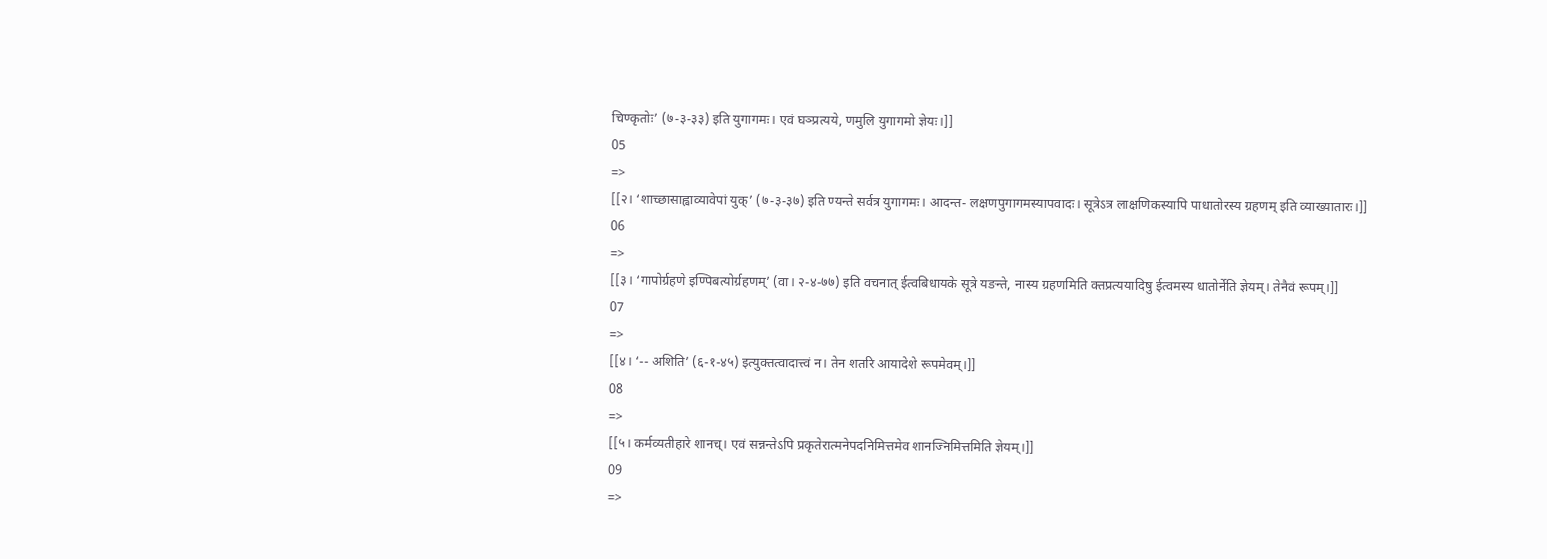चिण्कृतोः’ (७-३-३३) इति युगागमः। एवं घञ्प्रत्यये, णमुलि युगागमो ज्ञेयः।]]
05
=>
[[२। ‘शाच्छासाह्वाव्यावेपां युक्’ (७-३-३७) इति ण्यन्ते सर्वत्र युगागमः। आदन्त- लक्षणपुगागमस्यापवादः। सूत्रेऽत्र लाक्षणिकस्यापि पाधातोरस्य ग्रहणम् इति व्याख्यातारः।]]
06
=>
[[३। ‘गापोर्ग्रहणे इण्पिबत्योर्ग्रहणम्’ (वा। २-४-७७) इति वचनात् ईत्वबिधायके सूत्रे यङन्ते, नास्य ग्रहणमिति क्तप्रत्ययादिषु ईत्वमस्य धातोर्नेति ज्ञेयम्। तेनैवं रूपम्।]]
07
=>
[[४। ‘-- अशिति’ (६-१-४५) इत्युक्तत्वादात्त्वं न। तेन शतरि आयादेशे रूपमेवम्।]]
08
=>
[[५। कर्मव्यतीहारे शानच्। एवं सन्नन्तेऽपि प्रकृतेरात्मनेपदनिमित्तमेव शानज्निमित्तमिति ज्ञेयम्।]]
09
=>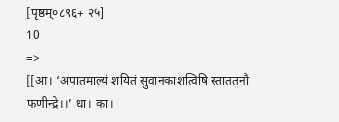[पृष्ठम्०८९६+ २५]
10
=>
[[आ। ‘अपातमाल्यं शयितं सुवानकाशत्विषि स्ताततनौ फणीन्द्रे।।’ धा। का।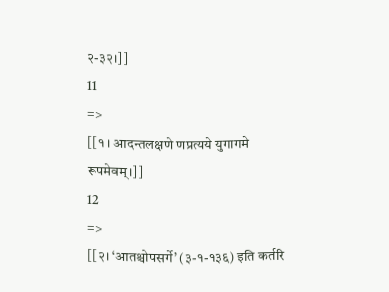२-३२।]]
11
=>
[[१। आदन्तलक्षणे णप्रत्यये युगागमे रूपमेवम्।]]
12
=>
[[२। ‘आतश्चोपसर्गे’ (३-१-१३६) इति कर्तरि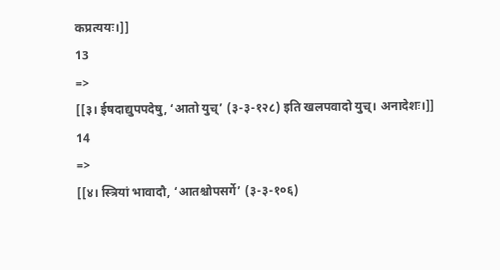कप्रत्ययः।]]
13
=>
[[३। ईषदाद्युपपदेषु, ‘आतो युच्’ (३-३-१२८) इति खलपवादो युच्। अनादेशः।]]
14
=>
[[४। स्त्रियां भावादौ, ‘आतश्चोपसर्गे’ (३-३-१०६)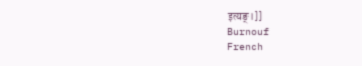इत्यङ्।]]
Burnouf
French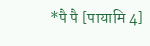*पै पै [पायामि 4]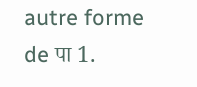autre forme de पा 1.